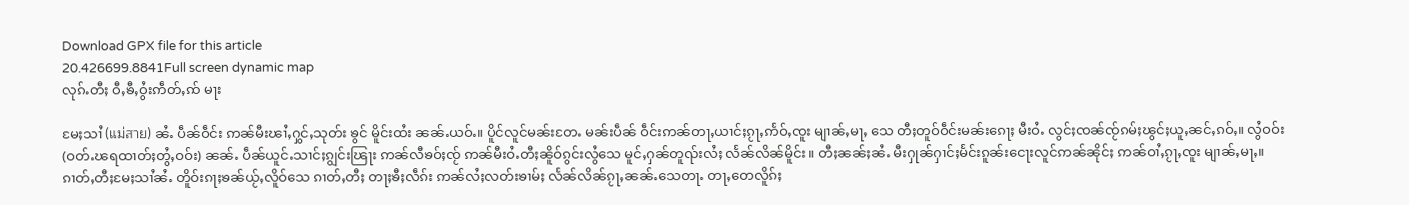Download GPX file for this article
20.426699.8841Full screen dynamic map
လုၵ်ႉတီႈ ဝီႇၶီႇဝွႆးဢဵတ်ႇꩡ် မႃး

မႄႈသၢႆ (แม่สาย) ၼႆႉ ပဵၼ်ဝဵင်း ဢၼ်မီးၽၢႆႇႁွင်ႇသုတ်း ၶွင် မိူင်းထႆး ၼၼ်ႉယဝ်ႉ။ ပိူင်လူင်မၼ်းတႄႉ မၼ်းပဵၼ် ဝဵင်းဢၼ်တႃႇယၢင်ႈၵႂႃႇဢႅဝ်ႇၸူး မျၢၼ်ႇမႃႇ သေ တီႈတူဝ်ဝဵင်းမၼ်းၵေႃႈ မီးဝႆႉ လွင်ႈၸၼ်ၸႂ်ၵမ်ႈၽွင်ႈယူႇၼင်ႇၵဝ်ႇ။ လွႆဝဝ်း (ဝတ်ႉၽရထၢတ်ႈတွႆႇဝဝ်း) ၼၼ်ႉ ပဵၼ်ယူင်ႉသၢင်ႈၵျွင်းၽြႃး ဢၼ်လီၶဝ်ႈၸႂ် ဢၼ်မီးဝႆႉတီႈၼိူဝ်ၵွင်းလွႆသေ မူင်ႇႁၼ်တူၺ်းလႆႈ လႅၼ်လိၼ်မိူင်း။ တီႈၼၼ်ႈၼႆႉ မီးႁုၼ်ႁၢင်ႈမႅင်းၵူၼ်းငေႃးလူင်ဢၼ်ၼိုင်ႈ ဢၼ်ဝၢႆႇၵႂႃႇၸူး မျၢၼ်ႇမႃႇ။ ၵၢတ်ႇတီႈမႄႈသၢႆၼႆႉ တိူဝ်းၵႃႈၶၼ်ယႂ်ႇလိူဝ်သေ ၵၢတ်ႇတီႈ တႃႈၶီႈလဵၵ်း ဢၼ်လႆႈလတ်းၶၢမ်ႈ လႅၼ်လိၼ်ၵႂႃႇၼၼ်ႉသေတႃႉ တႃႇတေလိူၵ်ႈ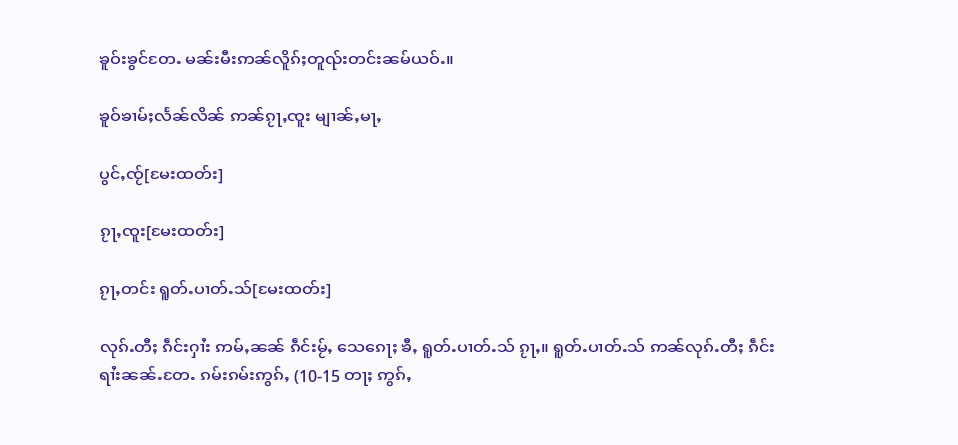ၶူဝ်းၶွင်တႄႉ မၼ်းမီးဢၼ်လိူၵ်ႈတူၺ်းတင်းၼမ်ယဝ်ႉ။

ၶူဝ်ၶၢမ်ႈလႅၼ်လိၼ် ဢၼ်ၵႂႃႇၸူး မျၢၼ်ႇမႃႇ

ပွင်ႇၸႂ်[မႄးထတ်း]

ၵႂႃႇၸူး[မႄးထတ်း]

ၵႂႃႇတင်း ရူတ်ႉပၢတ်ႉသ်[မႄးထတ်း]

လုၵ်ႉတီႈ ၵဵင်းႁၢႆး ဢမ်ႇၼၼ် ၵဵင်းမႂ်ႇ သေၵေႃႈ ၶီႇ ရူတ်ႉပၢတ်ႉသ် ၵႂႃႇ။ ရူတ်ႉပၢတ်ႉသ် ဢၼ်လုၵ်ႉတီႈ ၵဵင်းရၢႆးၼၼ်ႉတႄႉ ၵမ်းၵမ်းဢွၵ်ႇ (10-15 တႃႈ ဢွၵ်ႇ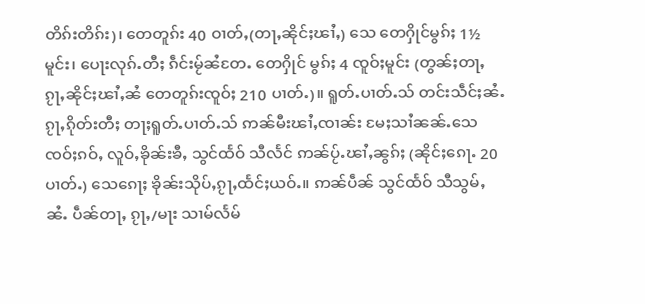တိၵ်းတိၵ်း)၊ တေတူၵ်း 40 ဝၢတ်ႇ(တႃႇၼိုင်ႈၽၢႆႇ) သေ တေႁိုင်မွၵ်ႈ 1½ မူင်း၊ ပေႃးလုၵ်ႉတီႈ ၵဵင်းမႂ်ၼႆတႄႉ တေႁိုင် မွၵ်ႈ 4 ၸူဝ်ႈမူင်း (တွၼ်ႈတႃႇ ၵႂႃႇၼိုင်ႈၽၢႆႇၼႆ တေတူၵ်းၸူဝ်ႈ 210 ပၢတ်ႉ)။ ရူတ်ႉပၢတ်ႉသ် တင်းသဵင်ႈၼႆႉ ၵႂႃႇၵိုတ်းတီႈ တႃႈရူတ်ႉပၢတ်ႉသ် ဢၼ်မီးၽၢႆႇၸၢၼ်း မႄႈသၢႆၼၼ်ႉသေ ၸဝ်ႈၵဝ်ႇ လူဝ်ႇၶိုၼ်းၶီႇ သွင်ထႅဝ် သီလႅင် ဢၼ်ပႂ်ႉၽၢႆႇၼွၵ်ႈ (ၼိုင်ႈၵေႃႉ 20 ပၢတ်ႉ) သေၵေႃႈ ၶိုၼ်းသိုပ်ႇၵႂႃႇထႅင်ႈယဝ်ႉ။ ဢၼ်ပဵၼ် သွင်ထႅဝ် သီသွမ်ႇ ၼႆႉ ပဵၼ်တႃႇ ၵႂႃႇ/မႃး သၢမ်လႅမ်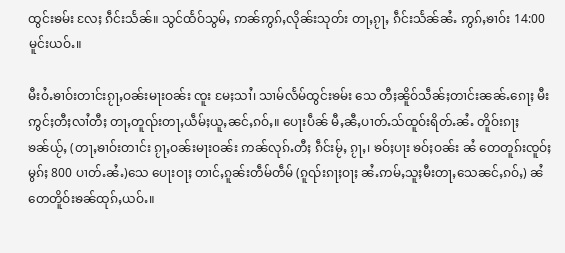ထွင်းၶမ်း လႄႈ ၵဵင်းသႅၼ်။ သွင်ထႅဝ်သွမ်ႇ ဢၼ်ဢွၵ်ႇလိုၼ်းသုတ်း တႃႇၵႂႃႇ ၵဵင်းသႅၼ်ၼႆႉ ဢွၵ်ႇၶၢဝ်း 14:00 မူင်းယဝ်ႉ။

မီးဝႆႉၶၢဝ်းတၢင်းၵႂႃႇဝၼ်းမႃးဝၼ်း ၸူး မႄႈသၢႆ၊ သၢမ်လႅမ်ထွင်းၶမ်း သေ တီႈၼိူဝ်သဵၼ်ႈတၢင်းၼၼ်ႉၵေႃႈ မီးဢွင်ႈတီႈလၢႆတီႈ တႃႇတူၺ်းတႃႇယဵမ်ႈယူႇၼင်ႇၵဝ်ႇ။ ပေႃးပဵၼ် မီႇၼီႇပၢတ်ႉသ်ထူဝ်းရိတ်ႉၼႆႉ တိူဝ်းၵႃႈၶၼ်ယႂ်ႇ (တႃႇၶၢဝ်းတၢင်း ၵႂႃႇဝၼ်းမႃးဝၼ်း ဢၼ်လုၵ်ႉတီႈ ၵဵင်းမႂ်ႇ ၵႂႃႇ၊ ၶဝ်ႈပႃး ၶဝ်ႈဝၼ်း ၼႆ တေတူၵ်းၸူဝ်ႈ မွၵ်ႈ 800 ပၢတ်ႉၼႆႉ)သေ ပေႃးဝႃႈ တၢင်ႇၵူၼ်းတဵမ်တဵမ် (ၵူၺ်းၵႃႈဝႃႈ ၼႆႉဢမ်ႇသူႈမီးတႃႇသေၼင်ႇၵဝ်ႇ) ၼႆ တေတိူဝ်းၶၼ်ထုၵ်ႇယဝ်ႉ။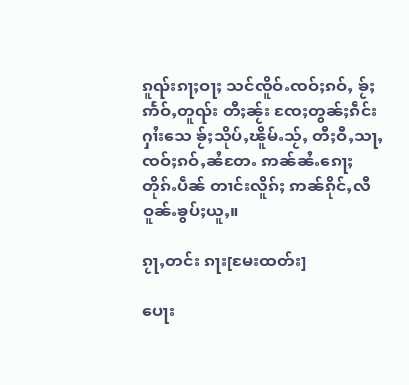ၵူၺ်းၵႃႈဝႃႈ သင်ၸိူဝ်ႉၸဝ်ႈၵဝ်ႇ ၶႂ်ႈဢႅဝ်ႇတူၺ်း တီႈၼႂ်း ၸႄႈတွၼ်ႈၵဵင်းႁၢႆးသေ ၶႂ်ႈသိုပ်ႇၽိူမ်ႉသႂ်ႇ တီႈဝီႇသႃႇၸဝ်ႈၵဝ်ႇၼႆတႄႉ ဢၼ်ၼႆႉၵေႃႈ တိုၵ်ႉပဵၼ် တၢင်းလိူၵ်ႈ ဢၼ်ၵိုင်ႇလီဝူၼ်ႉၶွပ်ႈယူႇ။

ၵႂႃႇတင်း ၵႃး[မႄးထတ်း]

ပေႃး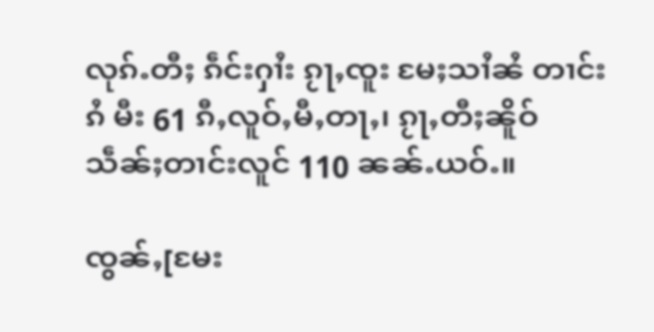လုၵ်ႉတီႈ ၵဵင်းႁၢႆး ၵႂႃႇၸူး မႄႈသၢႆၼႆ တၢင်းၵႆ မီး 61 ၵီႇလူဝ်ႇမီႇတႃႇ၊ ၵႂႃႇတီႈၼိူဝ် သဵၼ်ႈတၢင်းလူင် 110 ၼၼ်ႉယဝ်ႉ။

ၸွၼ်ႇ[မႄး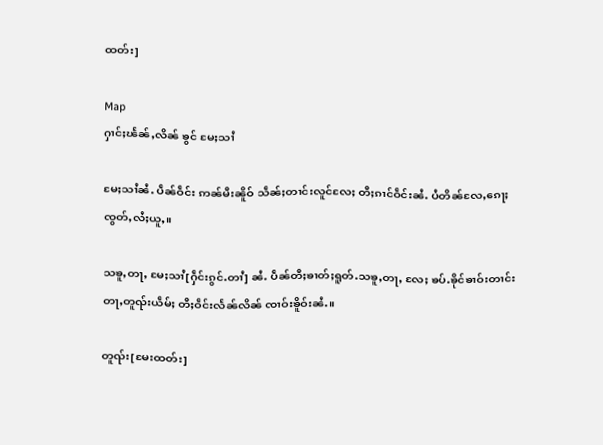ထတ်း]

Map
ႁၢင်ႈၽႅၼ်ႇလိၼ် ၶွင် မႄႈသၢႆ

မႄႈသၢႆၼႆႉ ပဵၼ်ဝဵင်း ဢၼ်မီးၼိူဝ် သဵၼ်ႈတၢင်းလူင်လႄႈ တီႈၵၢင်ဝဵင်းၼႆႉ ပႆတိၼ်လႄႇၵေႃႈ ၸွတ်ႇလႆႈယူႇ။

သၶူႇတႃႇ မႄႈသၢႆ[ႁဵင်းၵွင်ႉတၢႆ] ၼႆႉ ပဵၼ်တီႈၶၢတ်ႈရူတ်ႉသၶူႇတႃႇ လႄႈ ၶပ်ႉၶိုင်ၶၢဝ်းတၢင်း တႃႇတူၺ်းယဵမ်ႈ တီႈဝဵင်းလႅၼ်လိၼ် ၸၢဝ်းၶိူဝ်းၼႆႉ။

တူၺ်း[မႄးထတ်း]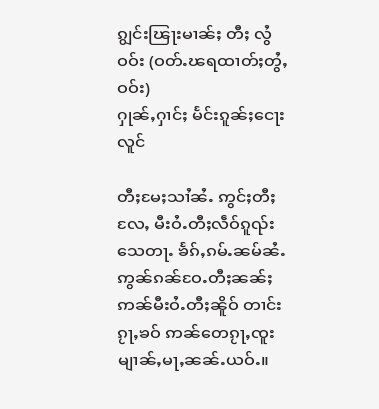ၵျွင်းၽြႃးမၢၼ်ႈ တီႈ လွႆဝဝ်း (ဝတ်ႉၽရထၢတ်ႈတွႆႇဝဝ်း)
ႁုၼ်ႇႁၢင်ႈ မႅင်းၵူၼ်ႈငေႃးလူင်

တီႈမႄႈသၢႆၼႆႉ ဢွင်ႈတီႈလႄႇ မီးဝႆႉတီႈလဵဝ်ၵူၺ်းသေတႃႉ ၶႅၵ်ႇၵမ်ႉၼမ်ၼႆႉဢွၼ်ၵၼ်ဝႄႉတီႈၼၼ်ႈ ဢၼ်မီးဝႆႉတီႈၼိူဝ် တၢင်းၵႂႃႇၶဝ် ဢၼ်တေၵႂႃႇၸူး မျၢၼ်ႇမႃႇၼၼ်ႉယဝ်ႉ။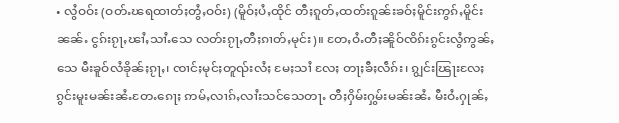• လွႆဝဝ်း (ဝတ်ႉၽရထၢတ်ႈတွႆႇဝဝ်း) (မိူဝ်ႈပႆႇထိုင် တီႈၵူတ်ႇထတ်းၵူၼ်းၶဝ်ႈမိူင်းဢွၵ်ႇမိူင်းၼၼ်ႉ ငွၵ်းၵႂႃႇၽၢႆႇသၢႆႉသေ လတ်းၵႂႃႇတီႈၵၢတ်ႇမုင်း)။ တႄႇဝႆႉတီႈၼိူဝ်ၸိၵ်းၵွင်းလွႆဢွၼ်ႇသေ မီးၶူဝ်လႆၶိုၼ်ႈၵႂႃႇ၊ ၸၢင်ႈမုင်ႈတူၺ်းလႆႈ မႄႈသၢႆ လႄႈ တႃႈၶီႈလဵၵ်း၊ ၵျွင်းၽြႃးလႄႈ ၵွင်းမူးမၼ်းၼႆႉတႄႉၵေႃႈ ဢမ်ႇလၢၵ်ႇလၢႆးသင်သေတႃႉ တီႈႁိမ်းႁွမ်းမၼ်းၼႆႉ မီးဝႆႉႁုၼ်ႇ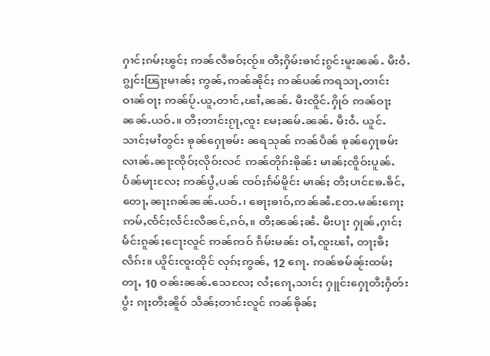ႁၢင်ႈၵမ်ႈၽွင်ႈ ဢၼ်လီၶဝ်ႈၸႂ်။ တီႈႁိမ်းၶၢင်ႈၵွင်းမူးၼၼ်ႉ မီးဝႆႉ ၵျွင်းၽြႃးမၢၼ်ႈ ဢွၼ်ႇဢၼ်ၼိုင်ႈ ဢၼ်ပၼ်ဢရသႃႇတၢင်းဝၢၼ်ဝႃႈ ဢၼ်ပႂ်ႉယူႇတၢင်ႇၽၢႆႇၼၼ်ႉ မီးၸိူင်ႉႁိုဝ် ဢၼ်ဝႃႈၼၼ်ႉယဝ်ႉ။ တီႈတၢင်းၵႂႃႇၸူး မႄႈၼမ်ႉၼၼ်ႉ မီးဝႆႉ ယူင်ႉသၢင်ႈမၢႆတွင်း ၶုၼ်ႁေႃၶမ်း ၼရသုၼ် ဢၼ်ပဵၼ် ၶုၼ်ႁေႃၶမ်းလၢၼ်ႉၼႃးၸိုဝ်ႈလိုဝ်းလင် ဢၼ်တိုၵ်းၶိုၼ်း မၢၼ်ႈၸိူဝ်းပူၼ်ႉပႅၼ်မႃးလႄႈ ဢၼ်ပွႆႇပၼ် ၸဝ်ႈၵႅမ်မိူင်း မၢၼ်ႈ တီႈပၢင်ၶႄႉၶဵင်ႇတေႃႇၼႃႈၵၼ်ၼၼ်ႉယဝ်ႉ၊ ၶေႃႈၶၢဝ်ႇဢၼ်ၼႆႉတႄႉမၼ်းၵေႃႈ ဢမ်ႇၸႅင်ႈလႅင်းလီၼင်ႇၵဝ်ႇ။ တီႈၼၼ်ႈၼႆႉ မီးပႃး ႁုၼ်ႇႁၢင်ႈ မႅင်းၵူၼ်ႈငေႃးလူင် ဢၼ်ဢဝ် ၵဵမ်းမၼ်း ဝၢႆႇၸူးၽၢႆႇ တႃႈၶီႈလဵၵ်း။ ယိူင်းၸူးထိုင် လုၵ်ႈဢွၼ်ႇ 12 ၵေႃႉ ဢၼ်ၶမ်ၼႂ်းထမ်ႈ တႃႇ 10 ဝၼ်းၼၼ်ႉသေလႄႈ လႆႈၵေႃႇသၢင်ႈ ႁူင်းႁေႃတီႈႁဵတ်းပွႆး ၵႃႈတီႈၼိူဝ် သဵၼ်ႈတၢင်းလူင် ဢၼ်ၶိုၼ်ႈ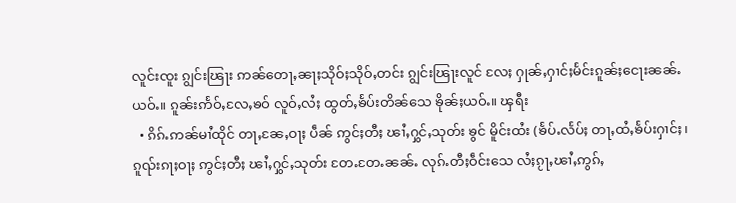လူင်းၸူး ၵျွင်းၽြႃး ဢၼ်တေႃႇၼႃႈသိုဝ်ႈသိုဝ်ႇတင်း ၵျွင်းၽြႃးလူင် လႄႈ ႁုၼ်ႇႁၢင်ႈမႅင်းၵူၼ်ႈငေႃးၼၼ်ႉယဝ်ႉ။ ၵူၼ်းဢႅဝ်ႇလႄႇၶဝ် လူဝ်ႇလႆႈ ထွတ်ႇၶႅပ်းတိၼ်သေ ၶိုၼ်ႈယဝ်ႉ။ ၾရီး
  • ၵိၵ်ႉဢၼ်မၢႆထိုင် တႃႇၼႄႇဝႃႈ ပဵၼ် ဢွင်ႈတီႈ ၽၢႆႇႁွင်ႇသုတ်း ၶွင် မိူင်းထႆး (ၶႅပ်ႉလႅပ်ႈ တႃႇထႆႇၶႅပ်းႁၢင်ႈ၊ ၵူၺ်းၵႃႈဝႃႈ ဢွင်ႈတီႈ ၽၢႆႇႁွင်ႇသုတ်း တႄႉတႄႉၼၼ်ႉ လုၵ်ႉတီႈဝဵင်းသေ လႆႈၵႂႃႇၽၢႆႇဢွၵ်ႇ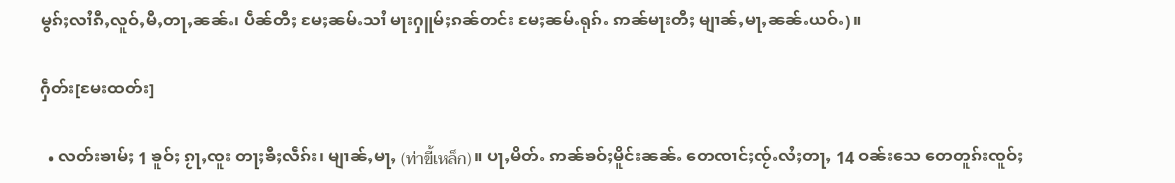မွၵ်ႈလၢႆၵီႇလူဝ်ႇမီႇတႃႇၼၼ်ႉ၊ ပဵၼ်တီႈ မႄႈၼမ်ႉသၢႆ မႃးႁူမ်ႈၵၼ်တင်း မႄႈၼမ်ႉရုၵ်ႉ ဢၼ်မႃးတီႈ မျၢၼ်ႇမႃႇၼၼ်ႉယဝ်ႉ)။

ႁဵတ်း[မႄးထတ်း]

  • လတ်းၶၢမ်ႈ 1 ၶူဝ်ႈ ၵႂႃႇၸူး တႃႈၶီႈလဵၵ်း၊ မျၢၼ်ႇမႃႇ (ท่าขี้เหล็ก)။ ပႃႇမိတ်ႉ ဢၼ်ၶဝ်ႈမိူင်းၼၼ်ႉ တေၸၢင်ႈၸႂ်ႉလႆႈတႃႇ 14 ဝၼ်းသေ တေတူၵ်းၸူဝ်ႈ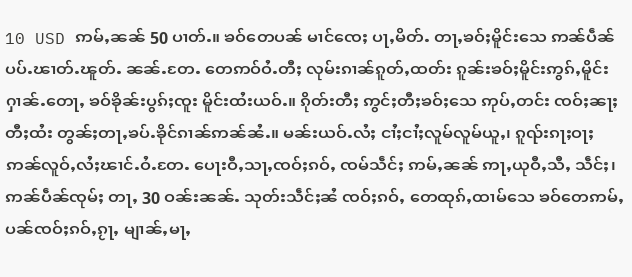10 USD ဢမ်ႇၼၼ် 50 ပၢတ်ႉ။ ၶဝ်တေပၼ် မၢင်ၸေႈ ပႃႇမိတ်ႉ တႃႇၶဝ်ႈမိူင်းသေ ဢၼ်ပဵၼ်ပပ်ႉၽၢတ်ႉၽူတ်ႉ ၼၼ်ႉတႄႉ တေဢဝ်ဝႆႉတီႈ လုမ်းၵၢၼ်ၵူတ်ႇထတ်း ၵူၼ်းၶဝ်ႈမိူင်းဢွၵ်ႇမိူင်း ႁၢၼ်ႉတေႃႇ ၶဝ်ၶိုၼ်းပွၵ်ႈၸူး မိူင်းထႆးယဝ်ႉ။ ၵိုတ်းတီႈ ဢွင်ႈတီႈၶဝ်ႈသေ ဢုပ်ႇတင်း ၸဝ်ႈၼႃႈတီႈထႆး တွၼ်ႈတႃႇၶပ်ႉၶိုင်ၵၢၼ်ဢၼ်ၼႆႉ။ မၼ်းယဝ်ႉလႆႈ ငၢႆႈငၢႆႈလူမ်လူမ်ယူႇ၊ ၵူၺ်းၵႃႈဝႃႈ ဢၼ်လူဝ်ႇလႆႈၽၢင်ႉဝႆႉတႄႉ ပေႃးဝီႇသႃႇၸဝ်ႈၵဝ်ႇ ၸမ်သဵင်ႈ ဢမ်ႇၼၼ် ဢႃႇယုဝီႇသီႇ သဵင်ႈ၊ ဢၼ်ပဵၼ်ၸုမ်ႈ တႃႇ 30 ဝၼ်းၼၼ်ႉ သုတ်းသဵင်ႈၼႆ ၸဝ်ႈၵဝ်ႇ တေထုၵ်ႇထၢမ်သေ ၶဝ်တေဢမ်ႇပၼ်ၸဝ်ႈၵဝ်ႇၵႂႃႇ မျၢၼ်ႇမႃႇ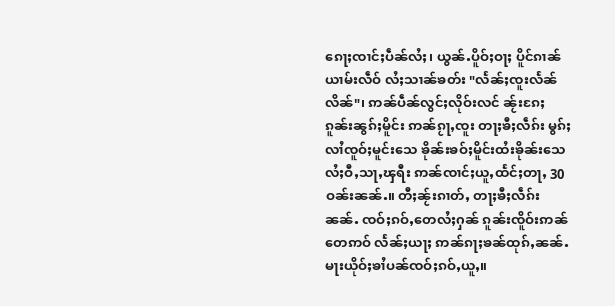ၵေႃႈၸၢင်ႈပဵၼ်လႆႈ၊ ယွၼ်ႉပိူဝ်ႈဝႃႈ ပိူင်ၵၢၼ်ယၢမ်းလဵဝ် လႆႈသၢၼ်ၶတ်း "လႅၼ်ႈၸူးလႅၼ်လိၼ်"၊ ဢၼ်ပဵၼ်လွင်ႈလိုဝ်းလင် ၼႂ်းၵႄႈ ၵူၼ်းၼွၵ်ႈမိူင်း ဢၼ်ၵႂႃႇၸူး တႃႈၶီႈလဵၵ်း မွၵ်ႈလၢႆၸူဝ်ႈမူင်းသေ ၶိုၼ်းၶဝ်ႈမိူင်းထႆးၶိုၼ်းသေ လႆႈဝီႇသႃႇၾရီး ဢၼ်ၸၢင်ႈယူႇထႅင်ႈတႃႇ 30 ဝၼ်းၼၼ်ႉ။ တီႈၼႂ်းၵၢတ်ႇ တႃႈၶီႈလဵၵ်း ၼၼ်ႉ ၸဝ်ႈၵဝ်ႇတေလႆႈႁၼ် ၵူၼ်းၸိူဝ်းဢၼ်တေဢဝ် လႅၼ်ႈယႃႈ ဢၼ်ၵႃႈၶၼ်ထုၵ်ႇၼၼ်ႉ မႃးယိုဝ်ႈၶၢႆပၼ်ၸဝ်ႈၵဝ်ႇယူႇ။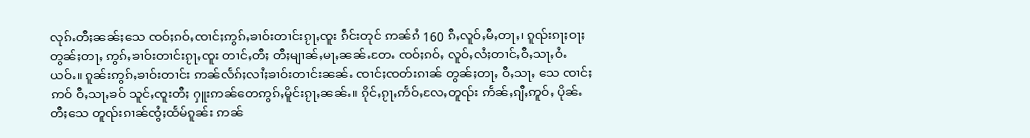လုၵ်ႉတီႈၼၼ်ႈသေ ၸဝ်ႈၵဝ်ႇၸၢင်ႈဢွၵ်ႇၶၢဝ်းတၢင်းၵႂႃႇၸူး ၵဵင်းတုင် ဢၼ်ၵႆ 160 ၵီႇလူဝ်ႇမီႇတႃႇ၊ ၵူၺ်းၵႃႈဝႃႈ တွၼ်ႈတႃႇ ဢွၵ်ႇၶၢဝ်းတၢင်းၵႂႃႇၸူး တၢင်ႇတီႈ တီႈမျၢၼ်ႇမႃႇၼၼ်ႉတႄႉ ၸဝ်ႈၵဝ်ႇ လူဝ်ႇလႆႈတၢင်ႇဝီႇသႃႇဝႆႉယဝ်ႉ။ ၵူၼ်းဢွၵ်ႇၶၢဝ်းတၢင်း ဢၼ်လႅၵ်ႈလၢႆႈၶၢဝ်းတၢင်းၼၼ်ႉ ၸၢင်ႈၸတ်းၵၢၼ် တွၼ်ႈတႃႇ ဝီႇသႃႇ သေ ၸၢင်ႈဢဝ် ဝီႇသႃႇၶဝ် သူင်ႇၸူးတီႈ ႁူးဢၼ်တေဢွၵ်ႇမိူင်းၵႂႃႇၼၼ်ႉ။ ၵိုင်ႇၵႂႃႇဢႅဝ်ႇလႄႇတူၺ်း ဢႅၼ်ႇၵျီႇဢူဝ်ႇ ပိုၼ်ႉတီႈသေ တူၺ်းၵၢၼ်ၸွႆႈထႅမ်ၵူၼ်း ဢၼ်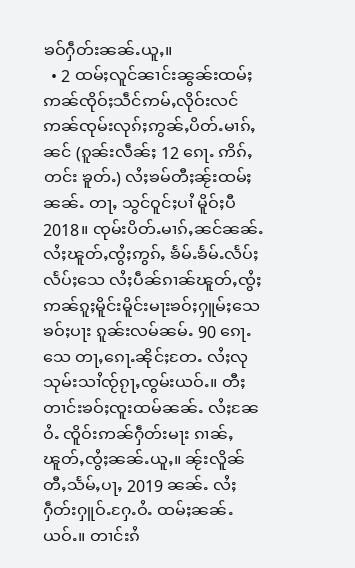ၶဝ်ႁဵတ်းၼၼ်ႉယူႇ။
  • 2 ထမ်ႈလူင်ၼၢင်းၼွၼ်းထမ်ႈဢၼ်ၸိုဝ်ႈသဵင်ဢမ်ႇလိုဝ်းလင် ဢၼ်ၸုမ်းလုၵ်ႈဢွၼ်ႇပိတ်ႉမၢၵ်ႇၼင် (ၵူၼ်းလဵၼ်ႈ 12 ၵေႃႉ ဢိၵ်ႇတင်း ၶူတ်ႉ) လႆႈၶမ်တီႈၼႂ်းထမ်ႈၼၼ်ႉ တႃႇ သွင်ဝူင်ႈပၢႆ မိူဝ်ႈပီ 2018။ ၸုမ်းပိတ်ႉမၢၵ်ႇၼင်ၼၼ်ႉ လႆႈၽူတ်ႇၸွႆႈဢွၵ်ႇ ၶႅမ်ႉၶႅမ်ႉလႅပ်ႈလႅပ်ႈသေ လႆႈပဵၼ်ၵၢၼ်ၽူတ်ႇၸွႆႈ ဢၼ်ၵူႈမိူင်းမိူင်းမႃးၶဝ်ႈႁူမ်ႈသေ ၶဝ်ႈပႃး ၵူၼ်းလမ်ၼမ်ႉ 90 ၵေႃႉသေ တႃႇၵေႃႉၼိုင်ႈတႄႉ လႆႈလုသုမ်းသၢႆၸႂ်ၵႂႃႇၸွမ်းယဝ်ႉ။ တီႈတၢင်းၶဝ်ႈၸူးထမ်ၼၼ်ႉ လႆႈၼႄဝႆႉ ၸိူဝ်းဢၼ်ႁဵတ်းမႃး ၵၢၼ်ႇၽူတ်ႇၸွႆႈၼၼ်ႉယူႇ။ ၼႂ်းလိူၼ်တီႇသႅမ်ႇပႃႇ 2019 ၼၼ်ႉ လႆႈႁဵတ်းႁူဝ်ႉႁႄႉဝႆႉ ထမ်ႈၼၼ်ႉယဝ်ႉ။ တၢင်းၵႆ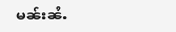မၼ်းၼႆႉ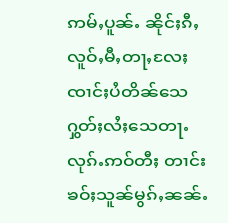ဢမ်ႇပူၼ်ႉ ၼိုင်ႈၵီႇလူဝ်ႇမီႇတႃႇလႄႈ ၸၢင်ႈပႆတိၼ်သေ ႁွတ်ႈလႆႈသေတႃႉ လုၵ်ႉဢဝ်တီႈ တၢင်းၶဝ်ႈသူၼ်မွၵ်ႇၼၼ်ႉ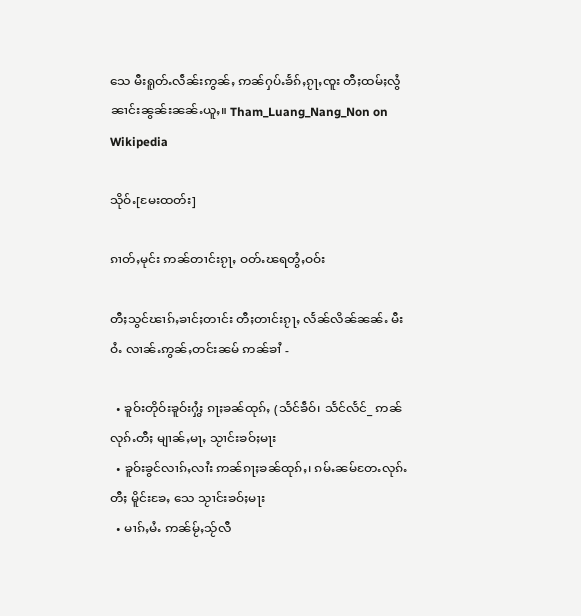သေ မီးရူတ်ႉလဵၼ်းဢွၼ်ႇ ဢၼ်ႁပ်ႉၶႅၵ်ႇၵႂႃႇၸူး တီႈထမ်ႈလွႆၼၢင်းၼွၼ်းၼၼ်ႉယူႇ။ Tham_Luang_Nang_Non on Wikipedia

သိုဝ်ႉ[မႄးထတ်း]

ၵၢတ်ႇမုင်း ဢၼ်တၢင်းၵႂႃႇ ဝတ်ႉၽရတွႆႇဝဝ်း

တီႈသွင်ၽၢၵ်ႇၶၢင်ႈတၢင်း တီႈတၢင်းၵႂႃႇ လႅၼ်လိၼ်ၼၼ်ႉ မီးဝႆႉ လၢၼ်ႉဢွၼ်ႇတင်းၼမ် ဢၼ်ၶၢႆ -

  • ၶူဝ်းတိုဝ်းၶူဝ်းႁွႆႈ ၵႃႈၶၼ်ထုၵ်ႇ (သႅင်ၶဵဝ်၊ သႅင်လႅင်_ ဢၼ်လုၵ်ႉတီႈ မျၢၼ်ႇမႃႇ သႂၢင်းၶဝ်ႈမႃး
  • ၶူဝ်းၶွင်လၢၵ်ႇလၢႆး ဢၼ်ၵႃႈၶၼ်ထုၵ်ႇ၊ ၵမ်ႉၼမ်တႄႉလုၵ်ႉတီႈ မိူင်းၶႄႇ သေ သႂၢင်းၶဝ်ႈမႃး
  • မၢၵ်ႇမႆႉ ဢၼ်မႂ်ႇသႂ်လီ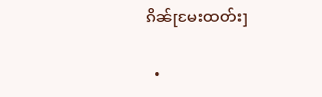ၵိၼ်[မႄးထတ်း]

  •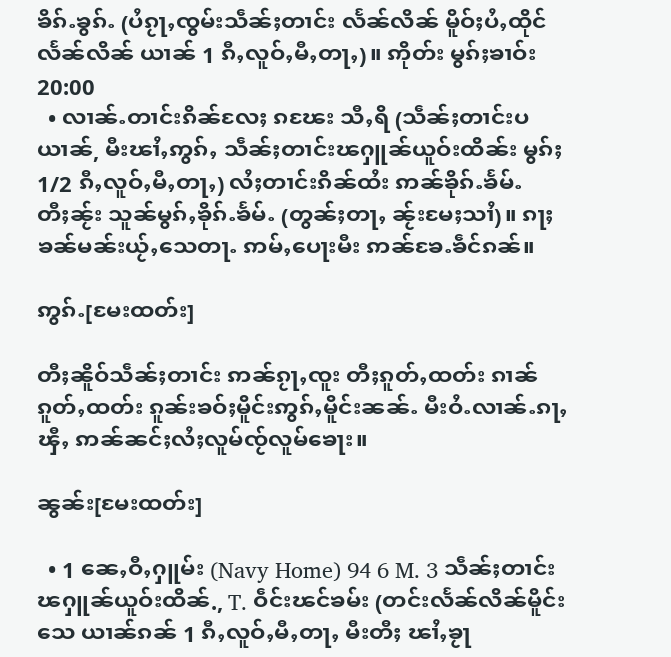ၶိၵ်ႉၶွၵ်ႉ (ပႆၵႂႃႇၸွမ်းသဵၼ်ႈတၢင်း လႅၼ်လိၼ် မိူဝ်ႈပႆႇထိုင်လႅၼ်လိၼ် ယၢၼ် 1 ၵီႇလူဝ်ႇမီႇတႃႇ)။ ဢိုတ်း မွၵ်ႈၶၢဝ်း 20:00
  • လၢၼ်ႉတၢင်းၵိၼ်လႄႈ ၵၽႄး သီႇရိ (သဵၼ်ႈတၢင်းပယၢၼ်, မီးၽၢႆႇဢွၵ်ႇ သဵၼ်ႈတၢင်းၽႁူၼ်ယူဝ်းထိၼ်း မွၵ်ႈ 1/2 ၵီႇလူဝ်ႇမီႇတႃႇ) လႆႈတၢင်းၵိၼ်ထႆး ဢၼ်ၶိုၵ်ႉၶႅမ်ႉ တီႈၼႂ်း သူၼ်မွၵ်ႇၶိုၵ်ႉၶႅမ်ႉ (တွၼ်ႈတႃႇ ၼႂ်းမႄႈသၢႆ)။ ၵႃႈၶၼ်မၼ်းယႂ်ႇသေတႃႉ ဢမ်ႇပေႃးမီး ဢၼ်ၶႄႉၶဵင်ၵၼ်။

ဢွၵ်ႉ[မႄးထတ်း]

တီႈၼိူဝ်သဵၼ်ႈတၢင်း ဢၼ်ၵႂႃႇၸူး တီႈၵူတ်ႇထတ်း ၵၢၼ်ၵူတ်ႇထတ်း ၵူၼ်းၶဝ်ႈမိူင်းဢွၵ်ႇမိူင်းၼၼ်ႉ မီးဝႆႉလၢၼ်ႉၵႃႇၾီႇ ဢၼ်ၼင်ႈလႆႈလူမ်ၸႂ်လူမ်ၶေႃး။

ၼွၼ်း[မႄးထတ်း]

  • 1 ၼေႇဝီႇႁူမ်း (Navy Home) 94 6 M. 3 သဵၼ်ႈတၢင်းၽႁူၼ်ယူဝ်းထိၼ်., T. ဝဵင်းၽင်ၶမ်း (တင်းလႅၼ်လိၼ်မိူင်းသေ ယၢၼ်ၵၼ် 1 ၵီႇလူဝ်ႇမီႇတႃႇ မီးတီႈ ၽၢႆႇၶႂႃ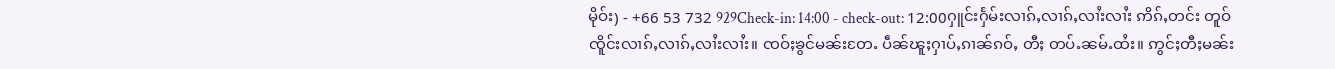မိုဝ်း) - +66 53 732 929Check-in: 14:00 - check-out: 12:00ႁူင်းႁႅမ်းလၢၵ်ႇလၢၵ်ႇလၢႆးလၢႆး ဢိၵ်ႇတင်း တူဝ်ၸိူင်းလၢၵ်ႇလၢၵ်ႇလၢႆးလၢႆး။ ၸဝ်ႈၶွင်မၼ်းတႄႉ ပဵၼ်ၽူႈႁၢပ်ႇၵၢၼ်ၵဝ်ႇ တီႈ တပ်ႉၼမ်ႉထႆး။ ဢွင်ႈတီႈမၼ်း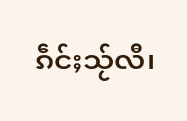ၵဵင်ႈသႂ်လီ၊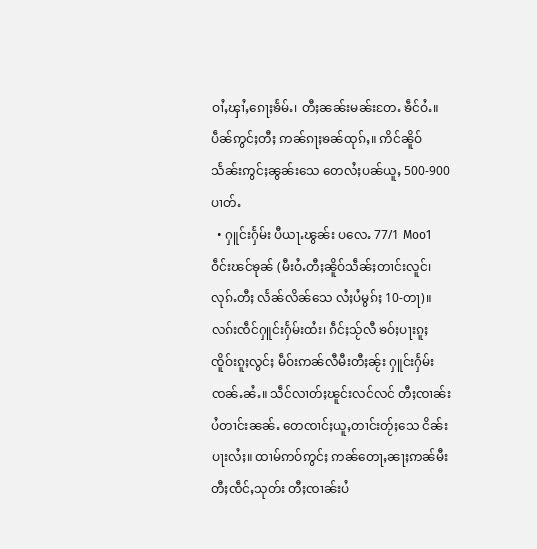ဝၢႆႇၾၢႆႇၵေႃႈၶႅမ်ႉ၊ တီႈၼၼ်းမၼ်းတႄႉ ၶဵင်ဝႆႉ။ ပဵၼ်ဢွင်ႈတီႈ ဢၼ်ၵႃႈၶၼ်ထုၵ်ႇ။ ဢိင်ၼိူဝ် သႅၼ်းဢွင်ႈၼွၼ်းသေ တေလႆႈပၼ်ယူႇ 500-900 ပၢတ်ႉ
  • ႁူင်းႁႅမ်း ပီယႃႉၽွၼ်း ပလေႉ 77/1 Moo1 ဝဵင်းၽင်ၶုၼ် (မီးဝႆႉတီႈၼိူဝ်သဵၼ်ႈတၢင်းလူင်၊ လုၵ်ႉတီႈ လႅၼ်လိၼ်သေ လႆႈပႆမွၵ်ႈ 10-တႃ)။ လၵ်းၸဵင်ႁူင်းႁႅမ်းထႆး၊ ၵဵင်ႈသႂ်လီ ၶဝ်ႈပႃးၵူႈၸိူဝ်းၵူႈလွင်ႈ မဵဝ်းဢၼ်လီမီးတီႈၼႂ်း ႁူင်းႁႅမ်းၸၼ်ႉၼႆႉ။ သဵင်လၢတ်ႈၽူင်းလင်လင် တီႈၸၢၼ်းပႆတၢင်းၼၼ်ႉ တေၸၢင်ႈယူႇတၢင်းတႂ်ႈသေ ငိၼ်းပႃးလႆႈ။ ထၢမ်ဢဝ်ဢွင်ႈ ဢၼ်တေႃႇၼႃႈဢၼ်မီးတီႈၸဵင်ႇသုတ်း တီႈၸၢၼ်းပႆ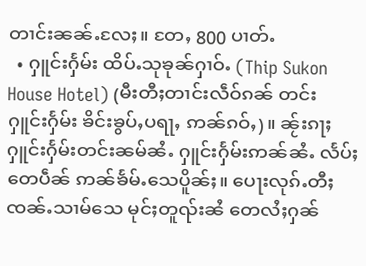တၢင်းၼၼ်ႉလႄႈ။ တႄႇ 800 ပၢတ်ႉ
  • ႁူင်းႁႅမ်း ထိပ်ႉသုၶုၼ်ႁၢဝ်ႉ (Thip Sukon House Hotel) (မီးတီႈတၢင်းလဵဝ်ၵၼ် တင်း ႁူင်းႁႅမ်း ၶိင်းၶွပ်ႇပရႃႇ ဢၼ်ၵဝ်ႇ)။ ၼႂ်းၵႃႈ ႁူင်းႁႅမ်းတင်းၼမ်ၼႆႉ ႁူင်းႁႅမ်းဢၼ်ၼႆႉ လႅပ်ႈတေပဵၼ် ဢၼ်ၶႅမ်ႉသေပိူၼ်ႈ။ ပေႃးလုၵ်ႉတီႈ ၸၼ်ႉသၢမ်သေ မုင်ႈတူၺ်းၼႆ တေလႆႈႁၼ်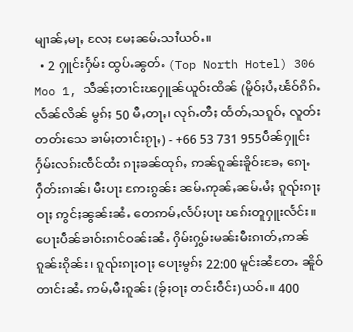မျၢၼ်ႇမႃႇ လႄႈ မႄႈၼမ်ႉသၢႆယဝ်ႉ။
  • 2 ႁူင်းႁႅမ်း ထွပ်ႉၼွတ်ႉ (Top North Hotel) 306 Moo 1, သဵၼ်ႈတၢင်းၽႁူၼ်ယူဝ်းထိၼ် (မိူဝ်ႈပႆႇၽႅဝ်ၵိၵ်ႉလႅၼ်လိၼ် မွၵ်ႈ 50 မီႇတႃႇ၊ လုၵ်ႉတီႈ ထႅတ်ႇသၵူဝ်ႇ လူတ်းတတ်းသေ ၶၢမ်ႈတၢင်းၵႂႃႇ) - +66 53 731 955ပဵၼ်ႁူင်းႁႅမ်းလၵ်းၸဵင်ထႆး ၵႃႈၶၼ်ထုၵ်ႇ ဢၼ်ၵူၼ်းၶိူဝ်းၶႄႇ ၵေႃႉႁဵတ်းၵၢၼ်၊ မီးပႃး ဢႄးၵွၼ်း ၼမ်ႉဢုၼ်ႇၼမ်ႉမႆႈ ၵူၺ်းၵႃႈဝႃႈ ဢွင်ႈၼွၼ်းၼႆႉ တေဢမ်ႇလႅပ်ႈပႃး ၽၵ်းတူႁူးလႅင်း။ ပေႃးပဵၼ်ၶၢဝ်းၵၢင်ဝၼ်းၼႆႉ ႁိမ်းႁွမ်းမၼ်းမီးၵၢတ်ႇဢၼ်ၵူၼ်းၵိုၼ်း၊ ၵူၺ်းၵႃႈဝႃႈ ပေႃးမွၵ်ႈ 22:00 မူင်းၼႆတႄႉ ၼိူဝ်တၢင်းၼႆႉ ဢမ်ႇမီးၵူၼ်း (ၶႂ်ႈဝႃႈ တင်းဝဵင်း)ယဝ်ႉ။ 400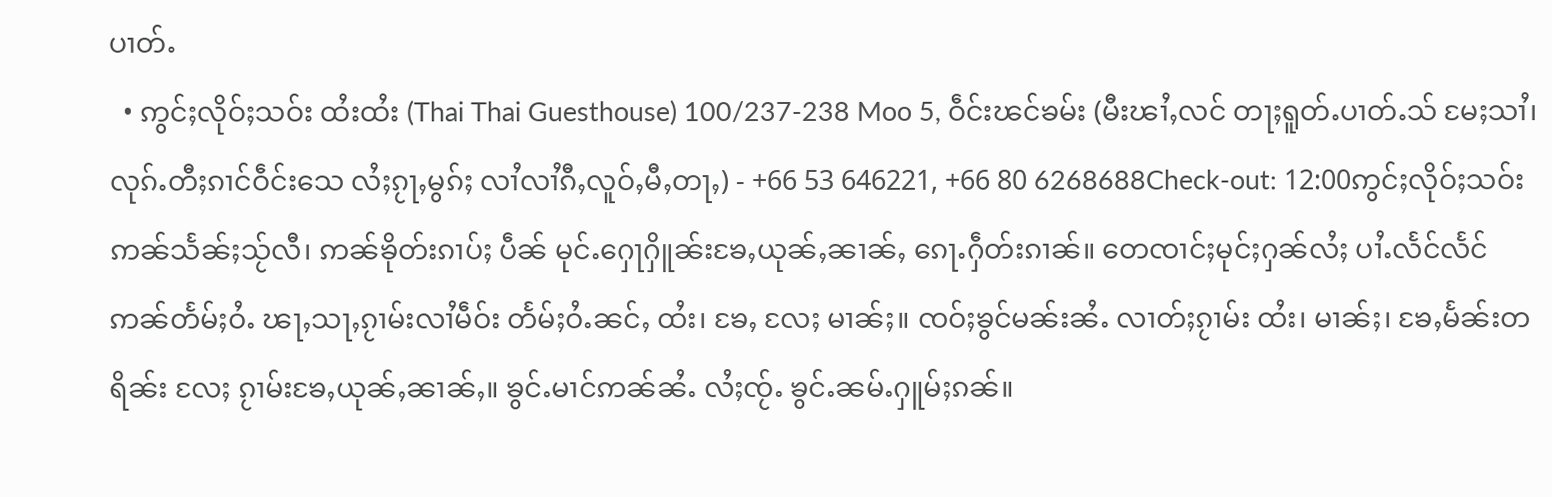ပၢတ်ႉ
  • ဢွင်ႈလိုဝ်ႈသဝ်း ထႆးထႆး (Thai Thai Guesthouse) 100/237-238 Moo 5, ဝဵင်းၽင်ၶမ်း (မီးၽၢႆႇလင် တႃႈရူတ်ႉပၢတ်ႉသ် မႄႈသၢႆ၊ လုၵ်ႉတီႈၵၢင်ဝဵင်းသေ လႆႈၵႂႃႇမွၵ်ႈ လၢႆလၢႆၵီႇလူဝ်ႇမီႇတႃႇ) - +66 53 646221, +66 80 6268688Check-out: 12:00ဢွင်ႈလိုဝ်ႈသဝ်း ဢၼ်သႅၼ်ႈသႂ်လီ၊ ဢၼ်ၶိုတ်းၵၢပ်ႈ ပဵၼ် မုင်ႉႁေႃႁိူၼ်းၶႄႇယုၼ်ႇၼၢၼ်ႇ ၵေႃႉႁဵတ်းၵၢၼ်။ တေၸၢင်ႈမုင်ႈႁၼ်လႆႈ ပၢႆႉလႅင်လႅင် ဢၼ်တႅမ်ႈဝႆႉ ၽႃႇသႃႇၵႂၢမ်းလၢႆမဵဝ်း တႅမ်ႈဝႆႉၼင်ႇ ထႆး၊ ၶႄႇ လႄႈ မၢၼ်ႈ။ ၸဝ်ႈၶွင်မၼ်းၼႆႉ လၢတ်ႈၵႂၢမ်း ထႆး၊ မၢၼ်ႈ၊ ၶႄႇမႅၼ်းတရိၼ်း လႄႈ ၵႂၢမ်းၶႄႇယုၼ်ႇၼၢၼ်ႇ။ ၶွင်ႉမၢင်ဢၼ်ၼႆႉ လႆႈၸႂ်ႉ ၶွင်ႉၼမ်ႉႁူမ်ႈၵၼ်။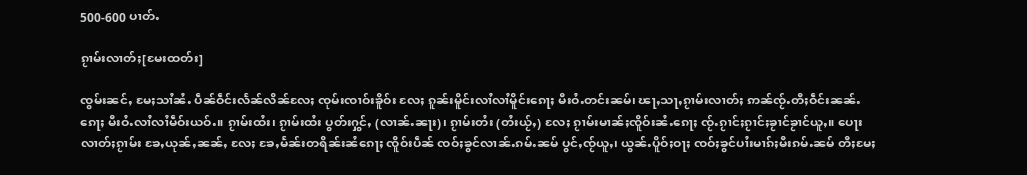500-600 ပၢတ်ႉ

ၵႂၢမ်းလၢတ်ႈ[မႄးထတ်း]

ၸွမ်းၼင်ႇ မႄႈသၢႆၼႆႉ ပဵၼ်ဝဵင်းလႅၼ်လိၼ်လႄႈ ၸုမ်းၸၢဝ်းၶိူဝ်း လႄႈ ၵူၼ်းမိူင်းလၢႆလၢႆမိူင်းၵေႃႈ မီးဝႆႉတင်းၼမ်၊ ၽႃႇသႃႇၵႂၢမ်းလၢတ်ႈ ဢၼ်ၸႂ်ႉတီႈဝဵင်းၼၼ်ႉၵေႃႈ မီးဝႆႉလၢႆလၢႆမဵဝ်းယဝ်ႉ။ ၵႂၢမ်းထႆး၊ ၵႂၢမ်းထႆး ပွတ်းႁွင်ႇ (လၢၼ်ႉၼႃး)၊ ၵႂၢမ်းတႆး (တႆးယႂ်ႇ) လႄႈ ၵႂၢမ်းမၢၼ်ႈၸိူဝ်းၼႆႉၵေႃႈ ၸႂ်ႉၵႂၢင်ႈၵႂၢင်ႈၶႂၢင်ၶႂၢင်ယူႇ။ ပေႃးလၢတ်ႈၵႂၢမ်း ၶႄႇယုၼ်ႇၼၼ်ႇ လႄႈ ၶႄႇမႅၼ်းတရိၼ်းၼႆၵေႃႈ ၸိူဝ်းပဵၼ် ၸဝ်ႈၶွင်လၢၼ်ႉၵမ်ႉၼမ် ပွင်ႇၸႂ်ယူႇ၊ ယွၼ်ႉပိူဝ်ႈဝႃႈ ၸဝ်ႈၶွင်ပၢႆးမၢၵ်ႈမီးၵမ်ႉၼမ် တီႈမႄႈ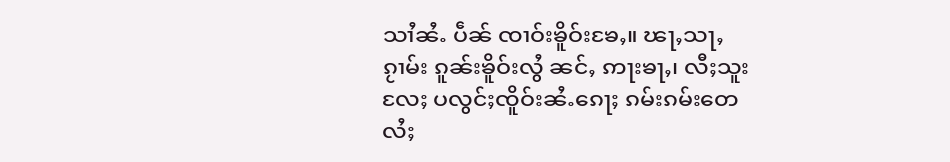သၢႆၼႆႉ ပဵၼ် ၸၢဝ်းၶိူဝ်းၶႄႇ။ ၽႃႇသႃႇၵႂၢမ်း ၵူၼ်းၶိူဝ်းလွႆ ၼင်ႇ ဢႃးၶႃႇ၊ လီႈသူး လႄႈ ပလွင်ႈၸိူဝ်းၼႆႉၵေႃႈ ၵမ်းၵမ်းတေလႆႈ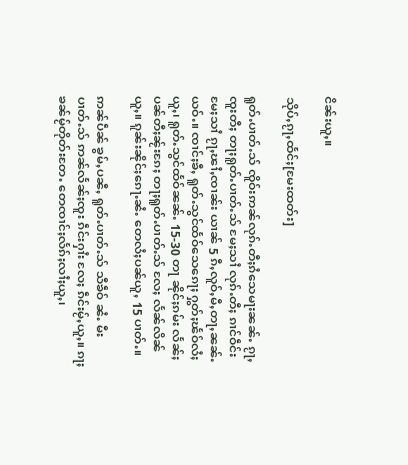ငိၼ်းယူႇ။

သိုပ်ႇၵႂႃႇထႅင်ႈ[မႄးထတ်း]

ရူတ်ႉပၢတ်ႉသ် ၸိူဝ်းဢၼ်လုၵ်ႉတီႈၵႆသေမႃးၼၼ်ႉ ၵႂႃႇၸူးတီႈ တႃႈရူတ်ႉပၢတ်ႉသ် မႄႈသၢႆ လုၵ်ႉတီႈ ၵၢင်ဝဵင်းမႄႈသၢႆ ၵႂႃႇၽၢႆႇၸၢၼ်း ယၢၼ် 5 ၵီႇလူဝ်ႇမီႇတႃႇၼၼ်ႉယဝ်ႉ။ ၸၢင်ႈၶီႇ ရူတ်ႉသွင်ထႅဝ်သေၵေႃႈ ႁွတ်ႈၽႅဝ်လႆႈယူႇ၊ ရူတ်ႉသွင်ထႅဝ်ၼၼ်ႉ 15-30 တႃ ၼိုင်ႈၵမ်း လႅၼ်ႈပၼ်တီႈၼႂ်းၵႄႈ တႃႈရူတ်ႉပၢတ်ႉသ် လႄႈ လႅၼ်လိၼ်ယူႇ။ ၵူၼ်းၼိုင်ႈၵေႃႉၼႆႉ တေလႆႈပၼ်ယူႇ 15 ပၢတ်ႉ။

ဢၼ်ပဵၼ် ၶွမ်ႇပၼီႇ ရူတ်ႉပၢတ်ႉသ် သီၶဵဝ် ၼႆႉ မီးပၢတ်ႉသ် ဢၼ်လႅၼ်ႈၸူး ၵဵင်းႁၢႆး လႄႈ ၵဵင်းမႂ်ႇယူႇ။ ၵႃႈၶၼ်မႂ်တိုတ်းတႄႉ တေၸၢင်ႈလႅၵ်ႈလၢႆႈယူႇ၊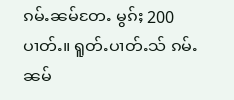ၵမ်ႉၼမ်တႄႉ မွၵ်ႈ 200 ပၢတ်ႉ။ ရူတ်ႉပၢတ်ႉသ် ၵမ်ႉၼမ်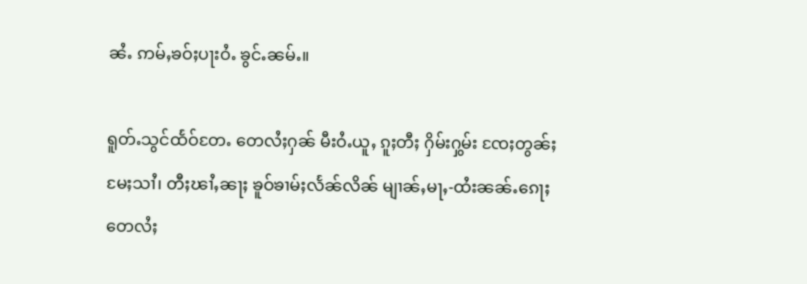ၼႆႉ ဢမ်ႇၶဝ်ႈပႃးဝႆႉ ၶွင်ႉၼမ်ႉ။

ရူတ်ႉသွင်ထႅဝ်တႄႉ တေလႆႈႁၼ် မီးဝႆႉယူႇ ၵူႈတီႈ ႁိမ်းႁွမ်း ၸႄႈတွၼ်ႈမႄႈသၢႆ၊ တီႈၽၢႆႇၼႃႈ ၶူဝ်ၶၢမ်ႈလႅၼ်လိၼ် မျၢၼ်ႇမႃႇ-ထႆးၼၼ်ႉၵေႃႈ တေလႆႈ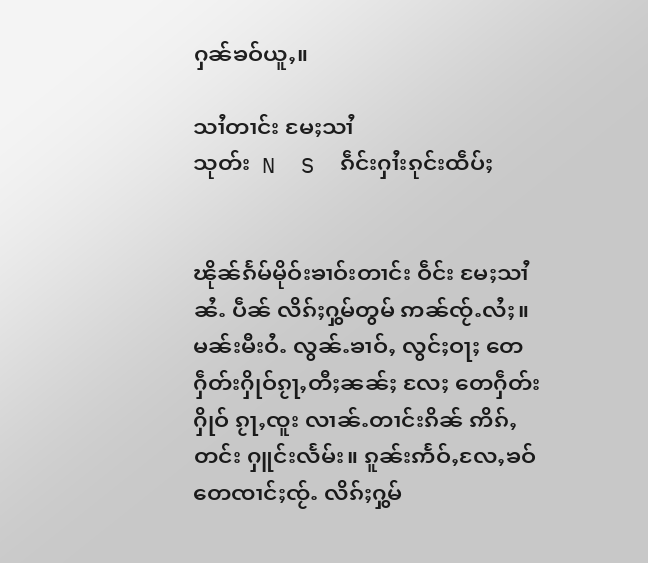ႁၼ်ၶဝ်ယူႇ။

သၢႆတၢင်း မႄႈသၢႆ
သုတ်း  N  S  ၵဵင်းႁၢႆးၵုင်းထဵပ်ႈ


ၽိုၼ်ၵႅမ်မိုဝ်းၶၢဝ်းတၢင်း ဝဵင်း မႄႈသၢႆ ၼႆႉ ပဵၼ် လိၵ်ႈႁွမ်တွမ် ဢၼ်ၸႂ်ႉလႆႈ။ မၼ်းမီးဝႆႉ လွၼ်ႉၶၢဝ်ႇ လွင်ႈဝႃႈ တေႁဵတ်းႁိုဝ်ၵႂႃႇတီႈၼၼ်ႈ လႄႈ တေႁဵတ်းႁိုဝ် ၵႂႃႇၸူး လၢၼ်ႉတၢင်းၵိၼ် ဢိၵ်ႇတင်း ႁူင်းလႅမ်း။ ၵူၼ်းဢႅဝ်ႇလႄႇၶဝ် တေၸၢင်ႈၸႂ်ႉ လိၵ်ႈႁွမ်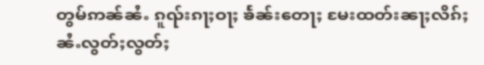တွမ်ဢၼ်ၼႆႉ ၵူၺ်းၵႃႈဝႃႈ ၶႅၼ်းတေႃႈ မႄးထတ်းၼႃႈလိၵ်ႈ ၼႆႉလွတ်ႈလွတ်ႈ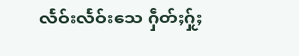လႅဝ်းလႅဝ်းသေ ႁဵတ်ႈႁႂ်ႈ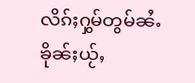လိၵ်ႈႁွမ်တွမ်ၼႆႉ ၶိုၼ်ႈယႂ်ႇ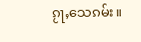ၵႂႃႇသေၵမ်း။